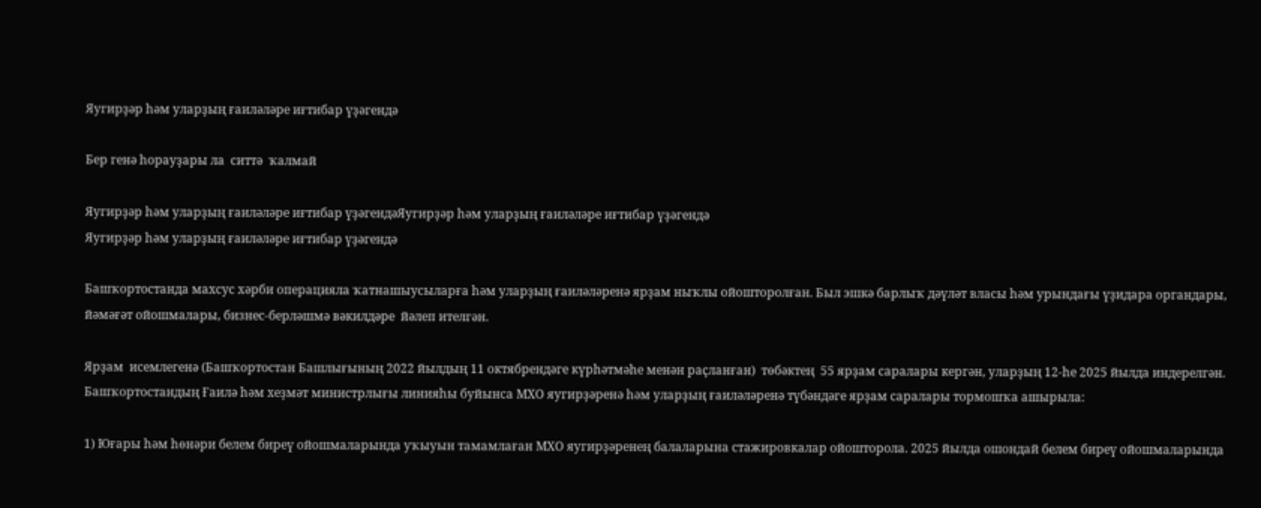Яугирҙәр һәм уларҙың ғаиләләре иғтибар үҙәгендә

Бер генә һорауҙары ла  ситтә  ҡалмай

Яугирҙәр һәм уларҙың ғаиләләре иғтибар үҙәгендәЯугирҙәр һәм уларҙың ғаиләләре иғтибар үҙәгендә
Яугирҙәр һәм уларҙың ғаиләләре иғтибар үҙәгендә

Башҡортостанда махсус хәрби операцияла ҡатнашыусыларға һәм уларҙың ғаиләләренә ярҙам ныҡлы ойошторолған. Был эшкә барлыҡ дәүләт власы һәм урындағы үҙидара органдары, йәмәғәт ойошмалары, бизнес-берләшмә вәкилдәре  йәлеп ителгән.

Ярҙам  исемлегенә (Башҡортостан Башлығының 2022 йылдың 11 октябрендәге күрһәтмәһе менән раҫланған)  төбәктең  55 ярҙам саралары кергән, уларҙың 12-һе 2025 йылда индерелгән. Башҡортостандың Ғаилә һәм хеҙмәт министрлығы линияһы буйынса МХО яугирҙәренә һәм уларҙың ғаиләләренә түбәндәге ярҙам саралары тормошҡа ашырыла:

1) Юғары һәм һөнәри белем биреү ойошмаларында уҡыуын тамамлаған МХО яугирҙәренең балаларына стажировкалар ойошторола. 2025 йылда ошондай белем биреү ойошмаларында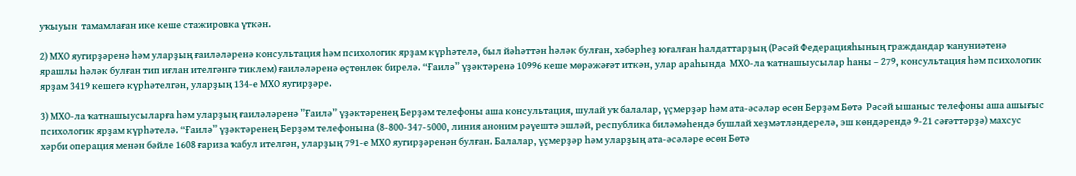уҡыуын  тамамлаған ике кеше стажировка үткән.

2) МХО яугирҙәренә һәм уларҙың ғаиләләренә консультация һәм психологик ярҙам күрһәтелә, был йәһәттән һәләк булған, хәбәрһеҙ юғалған һалдаттарҙың (Рәсәй Федерацияһының граждандар ҡануниәтенә ярашлы һәләк булған тип иғлан ителгәнгә тиклем) ғаиләләренә өҫтөнлөк бирелә. “Ғаилә” үҙәктәренә 10996 кеше мөрәжәғәт иткән, улар араһында  МХО-ла ҡатнашыусылар һаны – 279, консультация һәм психологик ярҙам 3419 кешегә күрһәтелгән, уларҙың 134-е МХО яугирҙәре.

3) МХО-ла ҡатнашыусыларға һәм уларҙың ғаиләләренә ”Ғаилә” үҙәктәренең Берҙәм телефоны аша консультация, шулай уҡ балалар, үҫмерҙәр һәм ата-әсәләр өсөн Берҙәм Бөтә  Рәсәй ышаныс телефоны аша ашығыс психологик ярҙам күрһәтелә. “Ғаилә” үҙәктәренең Берҙәм телефонына (8-800-347-5000, линия аноним рәүештә эшләй, республика биләмәһендә бушлай хеҙмәтләндерелә, эш көндәрендә 9-21 сәғәттәрҙә) махсус хәрби операция менән бәйле 1608 ғариза ҡабул ителгән, уларҙың 791-е МХО яугирҙәренән булған. Балалар, үҫмерҙәр һәм уларҙың ата-әсәләре өсөн Бөтә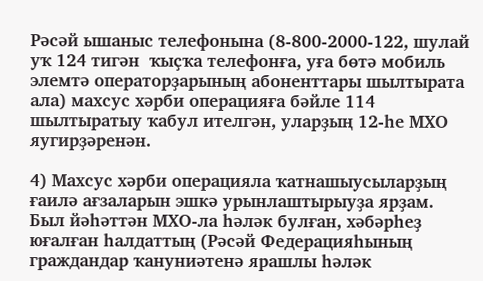Рәсәй ышаныс телефонына (8-800-2000-122, шулай уҡ 124 тигән  ҡыҫҡа телефонға, уға бөтә мобиль элемтә операторҙарының абоненттары шылтырата ала) махсус хәрби операцияға бәйле 114 шылтыратыу ҡабул ителгән, уларҙың 12-һе МХО яугирҙәренән.

4) Махсус хәрби операцияла ҡатнашыусыларҙың ғаилә ағзаларын эшкә урынлаштырыуҙа ярҙам. Был йәһәттән МХО-ла һәләк булған, хәбәрһеҙ юғалған һалдаттың (Рәсәй Федерацияһының граждандар ҡануниәтенә ярашлы һәләк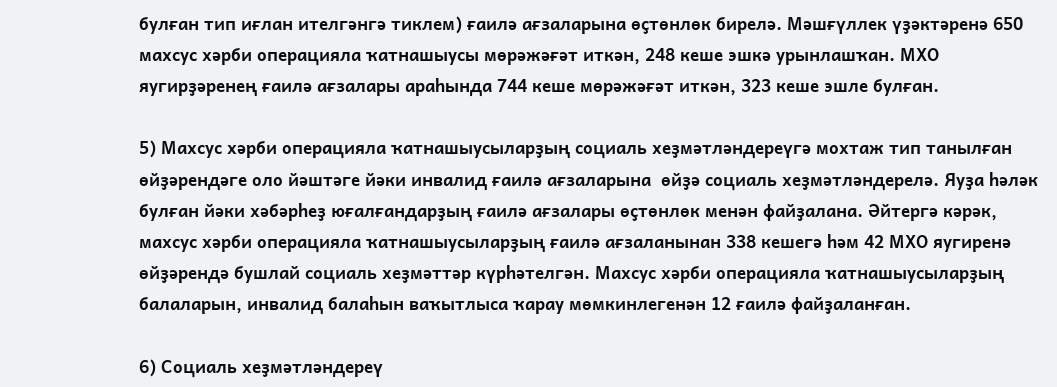булған тип иғлан ителгәнгә тиклем) ғаилә ағзаларына өҫтөнлөк бирелә. Мәшғүллек үҙәктәренә 650 махсус хәрби операцияла ҡатнашыусы мөрәжәғәт иткән, 248 кеше эшкә урынлашҡан. МХО яугирҙәренең ғаилә ағзалары араһында 744 кеше мөрәжәғәт иткән, 323 кеше эшле булған.

5) Махсус хәрби операцияла ҡатнашыусыларҙың социаль хеҙмәтләндереүгә мохтаж тип танылған өйҙәрендәге оло йәштәге йәки инвалид ғаилә ағзаларына  өйҙә социаль хеҙмәтләндерелә. Яуҙа һәләк булған йәки хәбәрһеҙ юғалғандарҙың ғаилә ағзалары өҫтөнлөк менән файҙалана. Әйтергә кәрәк, махсус хәрби операцияла ҡатнашыусыларҙың ғаилә ағзаланынан 338 кешегә һәм 42 МХО яугиренә  өйҙәрендә бушлай социаль хеҙмәттәр күрһәтелгән. Махсус хәрби операцияла ҡатнашыусыларҙың балаларын, инвалид балаһын ваҡытлыса ҡарау мөмкинлегенән 12 ғаилә файҙаланған.

6) Социаль хеҙмәтләндереү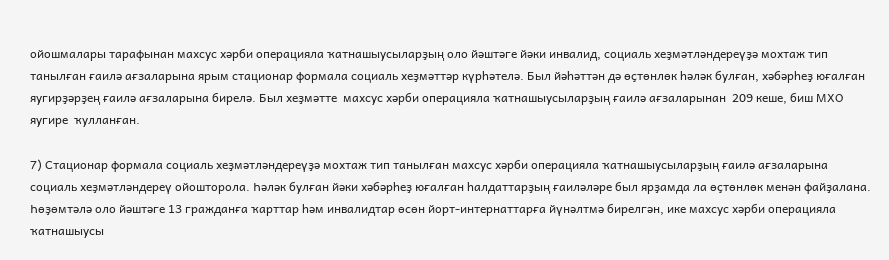ойошмалары тарафынан махсус хәрби операцияла ҡатнашыусыларҙың оло йәштәге йәки инвалид, социаль хеҙмәтләндереүҙә мохтаж тип танылған ғаилә ағзаларына ярым стационар формала социаль хеҙмәттәр күрһәтелә. Был йәһәттән дә өҫтөнлөк һәләк булған, хәбәрһеҙ юғалған яугирҙәрҙең ғаилә ағзаларына бирелә. Был хеҙмәтте  махсус хәрби операцияла ҡатнашыусыларҙың ғаилә ағзаларынан  209 кеше, биш МХО яугире  ҡулланған.

7) Стационар формала социаль хеҙмәтләндереүҙә мохтаж тип танылған махсус хәрби операцияла ҡатнашыусыларҙың ғаилә ағзаларына социаль хеҙмәтләндереү ойошторола. Һәләк булған йәки хәбәрһеҙ юғалған һалдаттарҙың ғаиләләре был ярҙамда ла өҫтөнлөк менән файҙалана. Һөҙөмтәлә оло йәштәге 13 гражданға ҡарттар һәм инвалидтар өсөн йорт-интернаттарға йүнәлтмә бирелгән, ике махсус хәрби операцияла ҡатнашыусы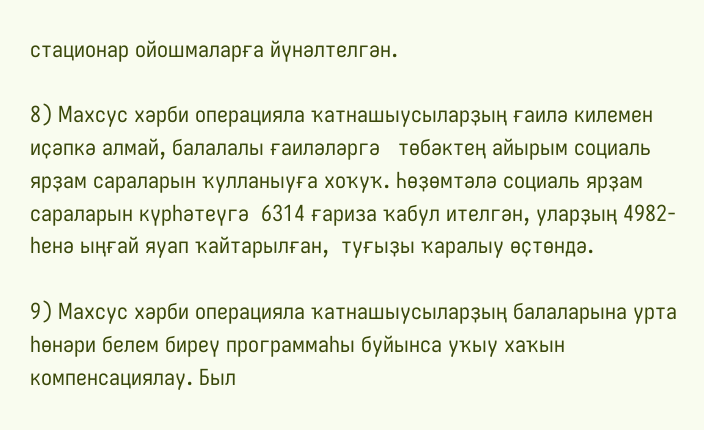стационар ойошмаларға йүнәлтелгән.

8) Махсус хәрби операцияла ҡатнашыусыларҙың ғаилә килемен иҫәпкә алмай, балалалы ғаиләләргә   төбәктең айырым социаль ярҙам сараларын ҡулланыуға хоҡуҡ. Һөҙөмтәлә социаль ярҙам сараларын күрһәтеүгә  6314 ғариза ҡабул ителгән, уларҙың 4982-һенә ыңғай яуап ҡайтарылған,  туғыҙы ҡаралыу өҫтөндә.

9) Махсус хәрби операцияла ҡатнашыусыларҙың балаларына урта һөнәри белем биреү программаһы буйынса уҡыу хаҡын компенсациялау. Был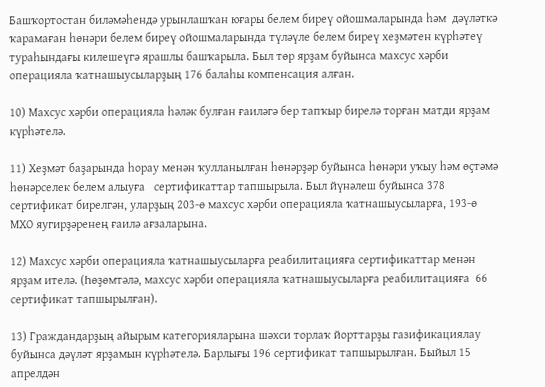Башҡортостан биләмәһендә урынлашҡан юғары белем биреү ойошмаларында һәм  дәүләткә ҡарамаған һөнәри белем биреү ойошмаларында түләүле белем биреү хеҙмәтен күрһәтеү тураһындағы килешеүгә ярашлы башҡарыла. Был төр ярҙам буйынса махсус хәрби операцияла ҡатнашыусыларҙың 176 балаһы компенсация алған.

10) Махсус хәрби операцияла һәләк булған ғаиләгә бер тапҡыр бирелә торған матди ярҙам күрһәтелә.

11) Хеҙмәт баҙарында һорау менән ҡулланылған һөнәрҙәр буйынса һөнәри уҡыу һәм өҫтәмә һөнәрселек белем алыуға   сертификаттар тапшырыла. Был йүнәлеш буйынса 378 сертификат бирелгән, уларҙың 203-ө махсус хәрби операцияла ҡатнашыусыларға, 193-ө МХО яугирҙәренең ғаилә ағзаларына.

12) Махсус хәрби операцияла ҡатнашыусыларға реабилитацияға сертификаттар менән ярҙам ителә. (Һөҙөмтәлә, махсус хәрби операцияла ҡатнашыусыларға реабилитацияға  66 сертификат тапшырылған).

13) Граждандарҙың айырым категорияларына шәхси торлаҡ йорттарҙы газификациялау  буйынса дәүләт ярҙамын күрһәтелә. Барлығы 196 сертификат тапшырылған. Быйыл 15 апрелдән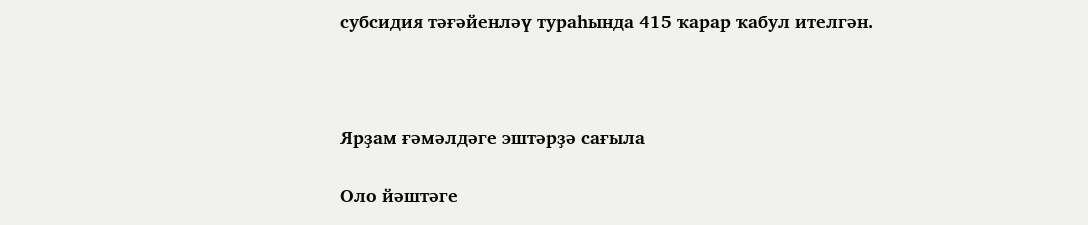субсидия тәғәйенләү тураһында 415 ҡарар ҡабул ителгән.



Ярҙам ғәмәлдәге эштәрҙә сағыла

Оло йәштәге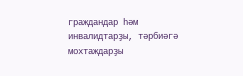граждандар һәм инвалидтарҙы, тәрбиәгә мохтаждарҙы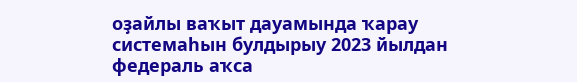оҙайлы ваҡыт дауамында ҡарау системаһын булдырыу 2023 йылдан федераль аҡса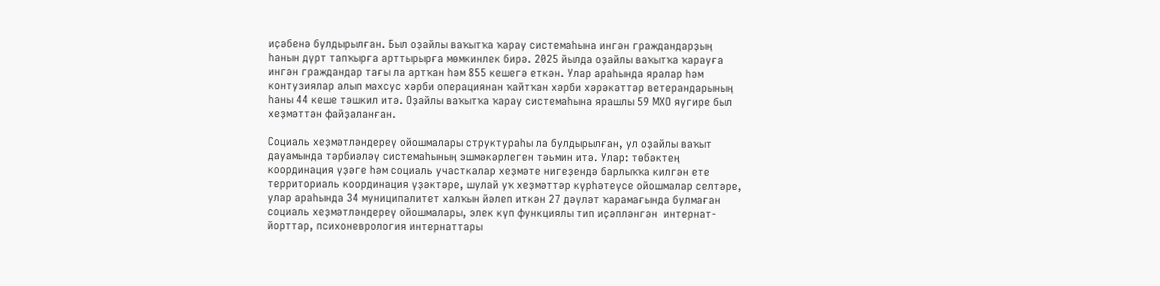иҫәбенә булдырылған. Был оҙайлы ваҡытҡа ҡарау системаһына ингән граждандарҙың һанын дүрт тапҡырға арттырырға мөмкинлек бирә. 2025 йылда оҙайлы ваҡытҡа ҡарауға ингән граждандар тағы ла артҡан һәм 855 кешегә еткән. Улар араһында яралар һәм контузиялар алып махсус хәрби операциянан ҡайтҡан хәрби хәрәкәттәр ветерандарының һаны 44 кеше тәшкил итә. Оҙайлы ваҡытҡа ҡарау системаһына ярашлы 59 МХО яугире был хеҙмәттән файҙаланған.

Социаль хеҙмәтләндереү ойошмалары структураһы ла булдырылған, ул оҙайлы ваҡыт дауамында тәрбиәләү системаһының эшмәкәрлеген тәьмин итә. Улар: төбәктең координация үҙәге һәм социаль участкалар хеҙмәте нигеҙендә барлыҡҡа килгән ете территориаль координация үҙәктәре, шулай уҡ хеҙмәттәр күрһәтеүсе ойошмалар селтәре, улар араһында 34 муниципалитет халҡын йәлеп иткән 27 дәүләт ҡарамағында булмаған социаль хеҙмәтләндереү ойошмалары, элек күп функциялы тип иҫәпләнгән  интернат-йорттар, психоневрология интернаттары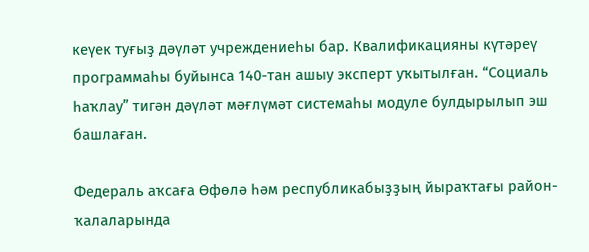кеүек туғыҙ дәүләт учреждениеһы бар. Квалификацияны күтәреү программаһы буйынса 140-тан ашыу эксперт уҡытылған. “Социаль һаҡлау” тигән дәүләт мәғлүмәт системаһы модуле булдырылып эш башлаған.

Федераль аҡсаға Өфөлә һәм республикабыҙҙың йыраҡтағы район-ҡалаларында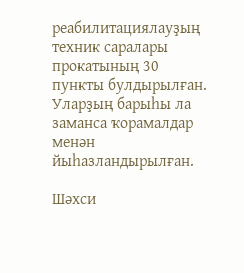реабилитациялауҙың техник саралары прокатының 30 пункты булдырылған. Уларҙың барыһы ла заманса ҡорамалдар менән йыһазландырылған.

Шәхси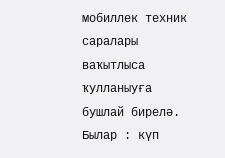мобиллек техник саралары ваҡытлыса ҡулланыуға бушлай бирелә. Былар : күп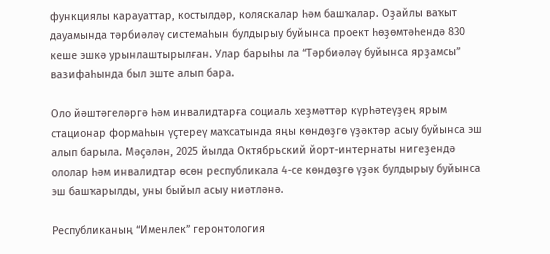функциялы карауаттар, костылдәр, коляскалар һәм башҡалар. Оҙайлы ваҡыт дауамында тәрбиәләү системаһын булдырыу буйынса проект һөҙөмтәһендә 830 кеше эшкә урынлаштырылған. Улар барыһы ла “Тәрбиәләү буйынса ярҙамсы” вазифаһында был эште алып бара.

Оло йәштәгеләргә һәм инвалидтарға социаль хеҙмәттәр күрһәтеүҙең ярым стационар формаһын үҫтереү маҡсатында яңы көндөҙгө үҙәктәр асыу буйынса эш алып барыла. Мәҫәлән, 2025 йылда Октябрьский йорт-интернаты нигеҙендә ололар һәм инвалидтар өсөн республикала 4-се көндөҙгө үҙәк булдырыу буйынса эш башҡарылды, уны быйыл асыу ниәтләнә.

Республиканың “Именлек” геронтология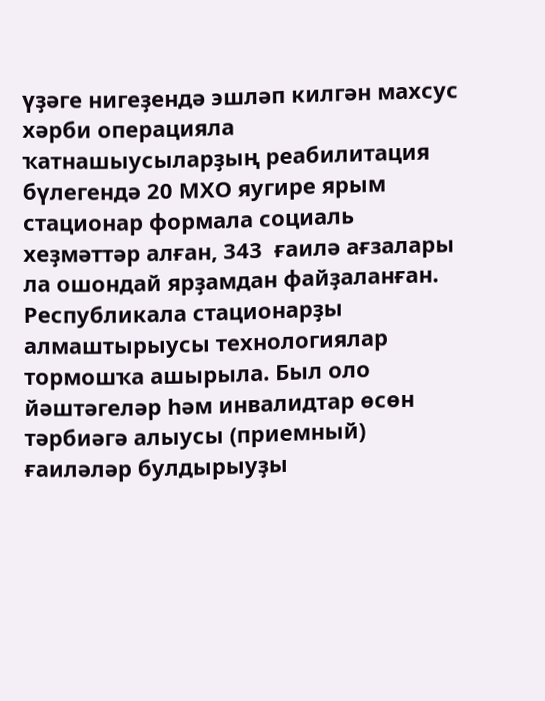үҙәге нигеҙендә эшләп килгән махсус хәрби операцияла ҡатнашыусыларҙың реабилитация бүлегендә 20 МХО яугире ярым стационар формала социаль хеҙмәттәр алған, 343  ғаилә ағзалары ла ошондай ярҙамдан файҙаланған. Республикала стационарҙы алмаштырыусы технологиялар тормошҡа ашырыла. Был оло йәштәгеләр һәм инвалидтар өсөн тәрбиәгә алыусы (приемный) ғаиләләр булдырыуҙы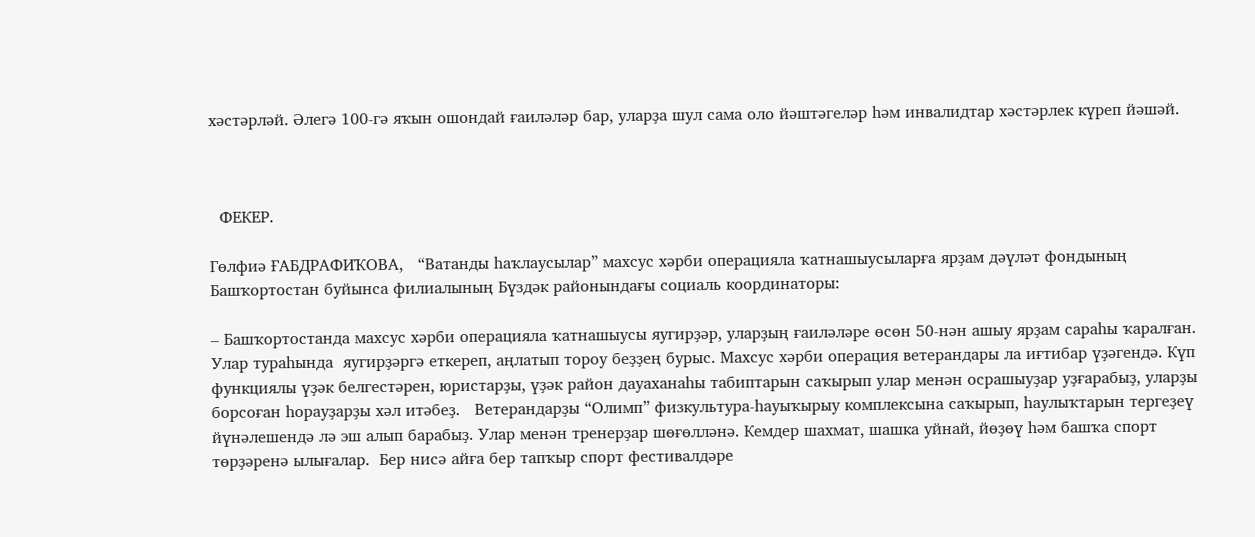хәстәрләй. Әлегә 100-гә яҡын ошондай ғаиләләр бар, уларҙа шул сама оло йәштәгеләр һәм инвалидтар хәстәрлек күреп йәшәй.



  ФЕКЕР.

Гөлфиә ҒАБДРАФИҠОВА,   “Ватанды һаҡлаусылар” махсус хәрби операцияла ҡатнашыусыларға ярҙам дәүләт фондының Башҡортостан буйынса филиалының Бүздәк районындағы социаль координаторы:

– Башҡортостанда махсус хәрби операцияла ҡатнашыусы яугирҙәр, уларҙың ғаиләләре өсөн 50-нән ашыу ярҙам сараһы ҡаралған. Улар тураһында  яугирҙәргә еткереп, аңлатып тороу беҙҙең бурыс. Махсус хәрби операция ветерандары ла иғтибар үҙәгендә. Күп функциялы үҙәк белгестәрен, юристарҙы, үҙәк район дауаханаһы табиптарын саҡырып улар менән осрашыуҙар уҙғарабыҙ, уларҙы борсоған һорауҙарҙы хәл итәбеҙ.   Ветерандарҙы “Олимп” физкультура-һауыҡырыу комплексына саҡырып, һаулыҡтарын тергеҙеү йүнәлешендә лә эш алып барабыҙ. Улар менән тренерҙар шөғөлләнә. Кемдер шахмат, шашка уйнай, йөҙөү һәм башҡа спорт төрҙәренә ылығалар.  Бер нисә айға бер тапҡыр спорт фестивалдәре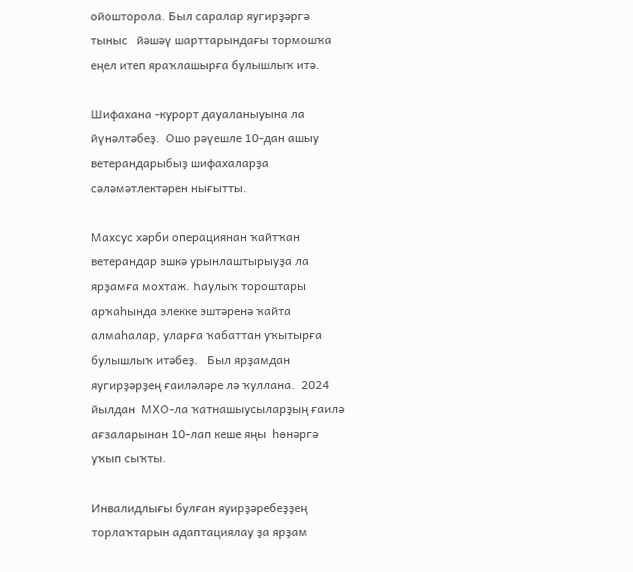ойошторола. Был саралар яугирҙәргә тыныс   йәшәү шарттарындағы тормошҡа еңел итеп яраҡлашырға булышлыҡ итә.

Шифахана -курорт дауаланыуына ла йүнәлтәбеҙ.  Ошо рәүешле 10-дан ашыу ветерандарыбыҙ шифахаларҙа сәләмәтлектәрен нығытты.

Махсус хәрби операциянан ҡайтҡан ветерандар эшкә урынлаштырыуҙа ла ярҙамға мохтаж. Һаулыҡ тороштары арҡаһында элекке эштәренә ҡайта алмаһалар, уларға ҡабаттан уҡытырға булышлыҡ итәбеҙ.   Был ярҙамдан яугирҙәрҙең ғаиләләре лә ҡуллана.  2024 йылдан  МХО-ла ҡатнашыусыларҙың ғаилә ағзаларынан 10-лап кеше яңы  һөнәргә уҡып сыҡты.

Инвалидлығы булған яуирҙәребеҙҙең торлаҡтарын адаптациялау ҙа ярҙам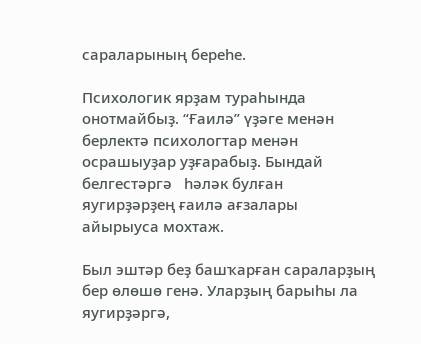сараларының береһе.

Психологик ярҙам тураһында онотмайбыҙ. “Ғаилә” үҙәге менән берлектә психологтар менән осрашыуҙар уҙғарабыҙ. Бындай белгестәргә   һәләк булған яугирҙәрҙең ғаилә ағзалары айырыуса мохтаж.

Был эштәр беҙ башҡарған сараларҙың бер өлөшө генә. Уларҙың барыһы ла яугирҙәргә,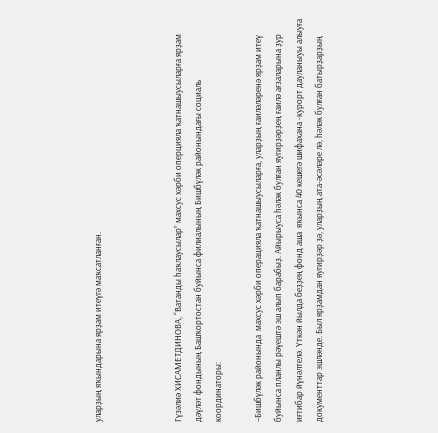уларҙың яҡындарына ярҙам итеүгә маҡсатланған.



Гүзәлиә ХИСАМЕТДИНОВА, “Ватанды һаҡлаусылар” махсус хәрби оперцияла ҡатнашыусыларға ярҙам дәүләт фондының Башҡортостан буйынса филиалының Бишбүләк районындағы социаль координаторы:

–Бишбүләк районында  махсус хәрби операцияла ҡатнашыусыларға, уларҙың ғаиләләренә ярҙам итеү буйынса планлы рәүештә эш алып барабыҙ. Айырыуса һәләк булған яугирҙәрҙең ғаилә ағзаларына ҙур иғтибар йүнәлтелә. Үткән йылда беҙҙең фонд аша  яҡынса 40 кешегә шифахана -курорт дауланыуы алыуға документтар эшләнде. Был ярҙамдан яугирҙәр ҙә, уларҙың ата-әсәләре лә, һәләк булған батырҙарҙың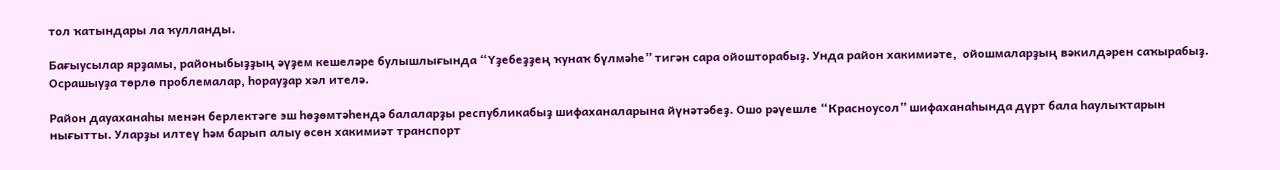тол ҡатындары ла ҡулланды.

Бағыусылар ярҙамы, районыбыҙҙың әүҙем кешеләре булышлығында “Үҙебеҙҙең ҡунаҡ бүлмәһе” тигән сара ойошторабыҙ. Унда район хакимиәте,  ойошмаларҙың вәкилдәрен саҡырабыҙ. Осрашыуҙа төрлө проблемалар, һорауҙар хәл ителә.

Район дауаханаһы менән берлектәге эш һөҙөмтәһендә балаларҙы республикабыҙ шифаханаларына йүнәтәбеҙ. Ошо рәүешле “Красноусол” шифаханаһында дүрт бала һаулыҡтарын нығытты. Уларҙы илтеү һәм барып алыу өсөн хакимиәт транспорт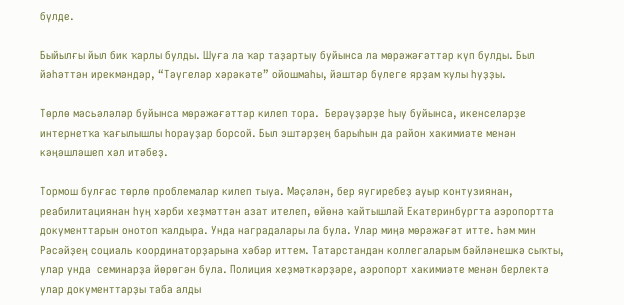бүлде.

Быйылғы йыл бик ҡарлы булды. Шуға ла ҡар таҙартыу буйынса ла мөрәжәғәттәр күп булды. Был йәһәттән ирекмәндәр, “Тәүгеләр хәрәкәте” ойошмаһы, йәштәр бүлеге ярҙам ҡулы һуҙҙы.

Төрлө мәсьәләләр буйынса мөрәжәғәттәр килеп тора.  Берәүҙәрҙе һыу буйынса, икенселәрҙе интернетҡа ҡағылышлы һорауҙар борсой. Был эштәрҙең барыһын да район хакимиәте менән кәңәшләшеп хәл итәбеҙ.

Тормош булғас төрлө проблемалар килеп тыуа. Мәҫәлән, бер яугиребеҙ ауыр контузиянан, реабилитациянан һуң хәрби хеҙмәттән азат ителеп, өйөнә ҡайтышлай Екатеринбургта аэропортта документтарын онотоп ҡалдыра. Унда наградалары ла була. Улар миңә мөрәжәғәт итте. Һәм мин Рәсәйҙең социаль координаторҙарына хәбәр иттем. Татарстандан коллегаларым бәйләнешкә сыҡты, улар унда  семинарҙа йөрөгән була. Полиция хеҙмәткәрҙәре, аэропорт хакимиәте менән берлектә улар документтарҙы таба алды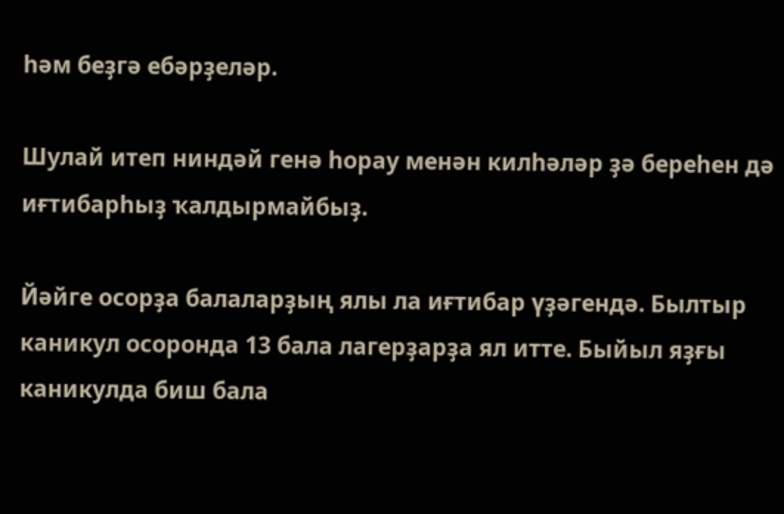һәм беҙгә ебәрҙеләр.

Шулай итеп ниндәй генә һорау менән килһәләр ҙә береһен дә иғтибарһыҙ ҡалдырмайбыҙ.

Йәйге осорҙа балаларҙың ялы ла иғтибар үҙәгендә. Былтыр каникул осоронда 13 бала лагерҙарҙа ял итте. Быйыл яҙғы каникулда биш бала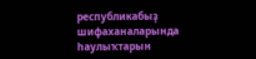республикабыҙ шифаханаларында һаулыҡтарын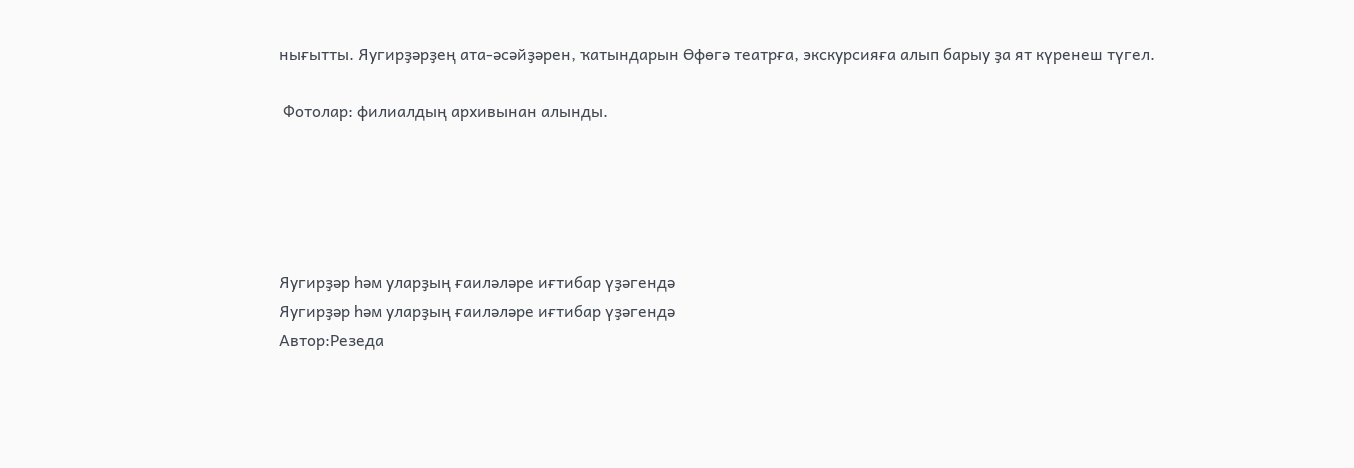нығытты. Яугирҙәрҙең ата-әсәйҙәрен, ҡатындарын Өфөгә театрға, экскурсияға алып барыу ҙа ят күренеш түгел.

 Фотолар: филиалдың архивынан алынды.





Яугирҙәр һәм уларҙың ғаиләләре иғтибар үҙәгендә
Яугирҙәр һәм уларҙың ғаиләләре иғтибар үҙәгендә
Автор:Резеда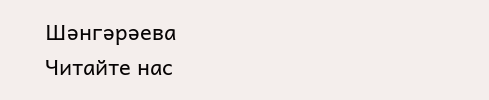Шәнгәрәева
Читайте нас